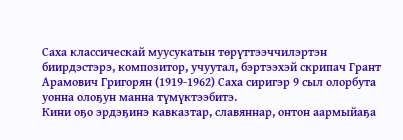Саха классическай муусукатын төрүттээччилэртэн биирдэстэрэ, композитор, учуутал, бэртээхэй скрипач Грант Арамович Григорян (1919-1962) Саха сиригэр 9 сыл олорбута уонна олоҕун манна түмүктээбитэ.
Кини оҕо эрдэҕинэ кавказтар, славяннар, онтон аармыйаҕа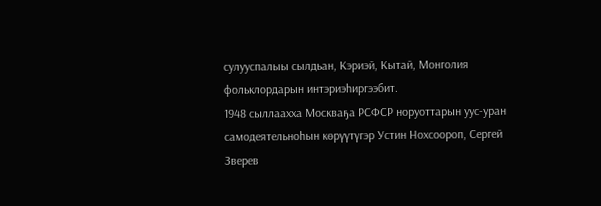сулууспалыы сылдьан, Кэриэй, Кытай, Монголия фольклордарын интэриэһиргээбит.
1948 сыллаахха Москваҕа РСФСР норуоттарын уус-уран самодеятельноһын көрүүтүгэр Устин Нохсоороп, Сергей Зверев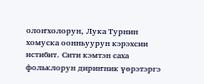олоҥхолорун, Лука Турнин хомуска оонньуурун кэрэхсии истибит. Сити кэмтэн саха фольклорун дириҥник үөрэтэргэ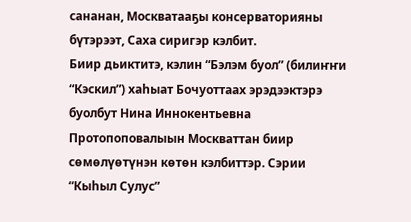сананан, Москватааҕы консерваторияны бүтэрээт, Саха сиригэр кэлбит.
Биир дьиктитэ, кэлин “Бэлэм буол” (билиҥҥи “Кэскил”) хаһыат Бочуоттаах эрэдээктэрэ буолбут Нина Иннокентьевна Протопоповалыын Москваттан биир сөмөлүөтүнэн көтөн кэлбиттэр. Сэрии “Кыһыл Сулус”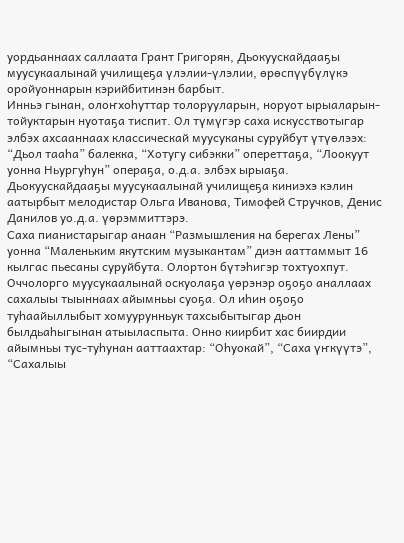уордьаннаах саллаата Грант Григорян, Дьокуускайдааҕы муусукаалынай училищеҕа үлэлии-үлэлии, өрөспүүбүлүкэ оройуоннарын кэрийбитинэн барбыт.
Инньэ гынан, олоҥхоһуттар толорууларын, норуот ырыаларын-тойуктарын нуотаҕа тиспит. Ол түмүгэр саха искусствотыгар элбэх ахсааннаах классическай муусуканы суруйбут үтүөлээх: “Дьол тааһа” балекка, “Хотугу сибэкки” опереттаҕа, “Лоокуут уонна Ньургуһун” операҕа, о.д.а. элбэх ырыаҕа.
Дьокуускайдааҕы муусукаалынай училищеҕа киниэхэ кэлин аатырбыт мелодистар Ольга Иванова, Тимофей Стручков, Денис Данилов уо.д.а. үөрэммиттэрэ.
Саха пианистарыгар анаан “Размышления на берегах Лены” уонна “Маленьким якутским музыкантам” диэн ааттаммыт 16 кылгас пьесаны суруйбута. Олортон бүтэһигэр тохтуохпут.
Оччолорго муусукаалынай оскуолаҕа үөрэнэр оҕоҕо аналлаах сахалыы тыыннаах айымньы суоҕа. Ол иһин оҕоҕо туһаайыллыбыт хомуурунньук тахсыбытыгар дьон былдьаһыгынан атыыласпыта. Онно киирбит хас биирдии айымньы тус-туһунан ааттаахтар: “Оһуокай”, “Саха үҥкүүтэ”, “Сахалыы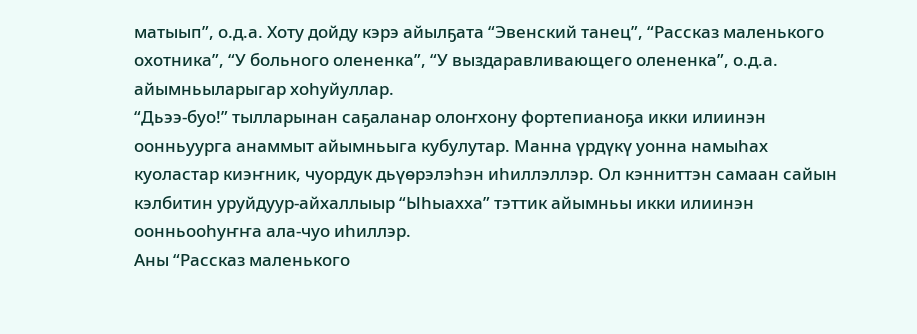матыып”, о.д.а. Хоту дойду кэрэ айылҕата “Эвенский танец”, “Рассказ маленького охотника”, “У больного олененка”, “У выздаравливающего олененка”, о.д.а. айымньыларыгар хоһуйуллар.
“Дьээ-буо!” тылларынан саҕаланар олоҥхону фортепианоҕа икки илиинэн оонньуурга анаммыт айымньыга кубулутар. Манна үрдүкү уонна намыһах куоластар киэҥник, чуордук дьүөрэлэһэн иһиллэллэр. Ол кэнниттэн самаан сайын кэлбитин уруйдуур-айхаллыыр “Ыһыахха” тэттик айымньы икки илиинэн оонньооһуҥҥа ала-чуо иһиллэр.
Аны “Рассказ маленького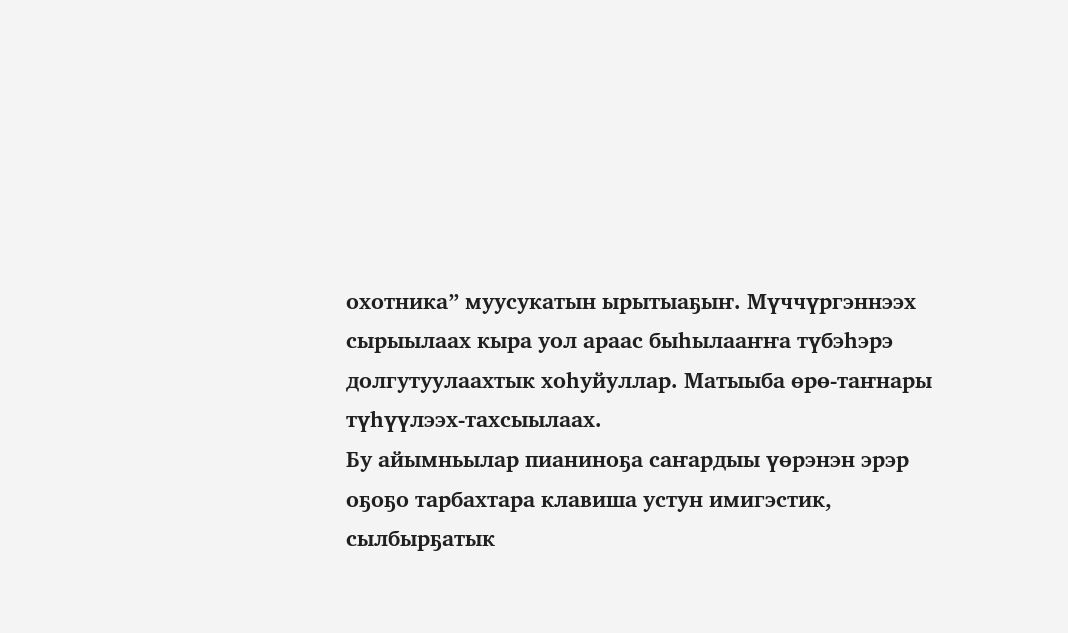охотника” муусукатын ырытыаҕыҥ. Мүччүргэннээх сырыылаах кыра уол араас быһылааҥҥа түбэһэрэ долгутуулаахтык хоһуйуллар. Матыыба өрө-таҥнары түһүүлээх-тахсыылаах.
Бу айымньылар пианиноҕа саҥардыы үөрэнэн эрэр оҕоҕо тарбахтара клавиша устун имигэстик, сылбырҕатык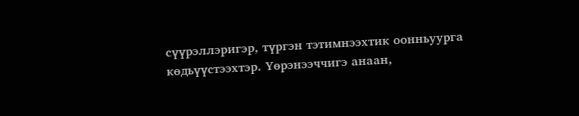сүүрэллэригэр, түргэн тэтимнээхтик оонньуурга көдьүүстээхтэр. Үөрэнээччигэ анаан,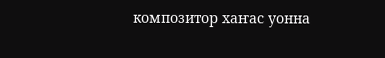композитор хаҥас уонна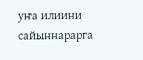уҥа илиини сайыннарарга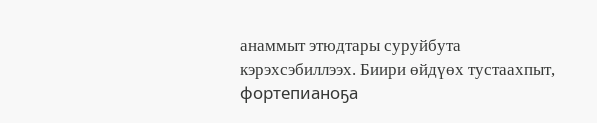анаммыт этюдтары суруйбута кэрэхсэбиллээх. Биири өйдүөх тустаахпыт, фортепианоҕа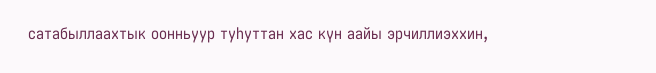сатабыллаахтык оонньуур туһуттан хас күн аайы эрчиллиэххин,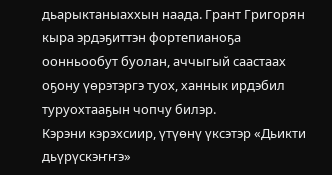дьарыктаныаххын наада. Грант Григорян кыра эрдэҕиттэн фортепианоҕа оонньообут буолан, аччыгый саастаах оҕону үөрэтэргэ туох, ханнык ирдэбил туруохтааҕын чопчу билэр.
Кэрэни кэрэхсиир, үтүөнү үксэтэр «Дьикти дьүрүскэҥҥэ»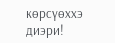көрсүөххэ диэри!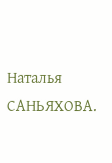Наталья САНЬЯХОВА.